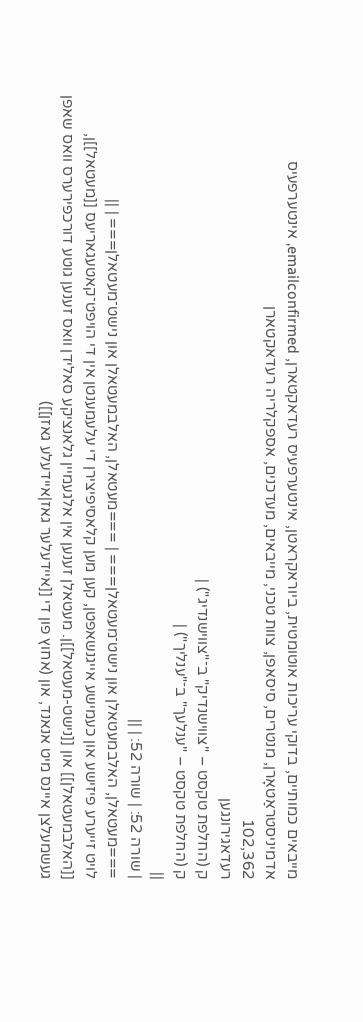מייבאים כמותיים, בדוקי עריכות אוטומטית, ביוראקראטן, אינטערפעיס רעדאקטארן, emailconfirmed, אינטערפעיס אדמיניסטראַטאָרן, מנטרים, סיסאפן, צוות טכני, מייבאים, מעדכנים, אספקלריה רעדאקטארן
102,362
רעדאגירונגען
ק (החלפת טקסט – "צווישנדיק" ב־"צווישנדיג") |
ק (החלפת טקסט – "ענלעך" ב־"ענליך") |
||
| שורה 52: | שורה 52: | ||
===מעטאלן, האלבמעטאלן און נישט־מעטאלן=== | ===מעטאלן, האלבמעטאלן און נישט־מעטאלן=== | ||
לויט זייערע פיזישע און כעמישע אייגנשאפטן, קען מען קלאסיפיצירן די עלעמענטן אין די הויפט־קאטעגאריעס [[מעטאל]]ן, [[האלבמעטאלן]] און [[נישט-מעטאל]]ן. מעטאלן זענען אין אלגעמיין גלאנציקע סאלידן וואס זענען גוטע דורכפירערס וואס שאפן געשמעלצן איינס מיט אנאנד, און (אחוץ פון די [[איידעלער גאז|איידעלע גאזן]])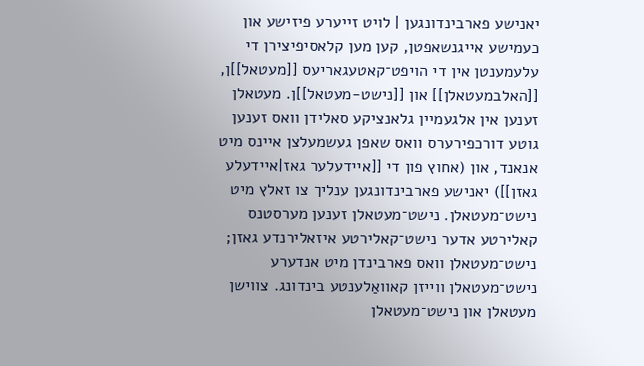יאנישע פארבינדונגען | לויט זייערע פיזישע און כעמישע אייגנשאפטן, קען מען קלאסיפיצירן די עלעמענטן אין די הויפט־קאטעגאריעס [[מעטאל]]ן, [[האלבמעטאלן]] און [[נישט-מעטאל]]ן. מעטאלן זענען אין אלגעמיין גלאנציקע סאלידן וואס זענען גוטע דורכפירערס וואס שאפן געשמעלצן איינס מיט אנאנד, און (אחוץ פון די [[איידעלער גאז|איידעלע גאזן]]) יאנישע פארבינדונגען ענליך צו זאלץ מיט נישט־מעטאלן. נישט־מעטאלן זענען מערסטנס קאלירטע אדער נישט־קאלירטע איזאלירנדע גאזן; נישט־מעטאלן וואס פארבינדן מיט אנדערע נישט־מעטאלן ווייזן קאוואַלענטע בינדונג. צווישן מעטאלן און נישט־מעטאלן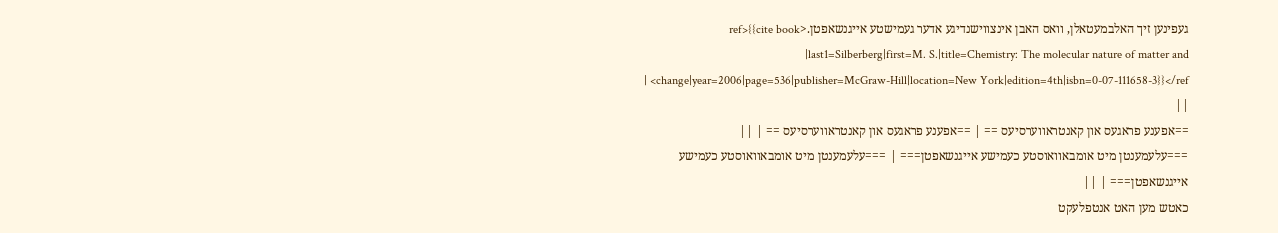געפינען זיך האלבמעטאלן, וואס האבן אינצווישנדיגע אדער געמישטע אייגנשאפטן.<ref>{{cite book |last1=Silberberg|first=M. S.|title=Chemistry: The molecular nature of matter and change|year=2006|page=536|publisher=McGraw-Hill|location=New York|edition=4th|isbn=0-07-111658-3}}</ref> | ||
==אפענע פראגעס און קאנטראווערסיעס == | ==אפענע פראגעס און קאנטראווערסיעס == | ||
===עלעמענטן מיט אומבאוואוסטע כעמישע אייגנשאפטן=== | ===עלעמענטן מיט אומבאוואוסטע כעמישע אייגנשאפטן=== | ||
כאטש מען האט אנטפלעקט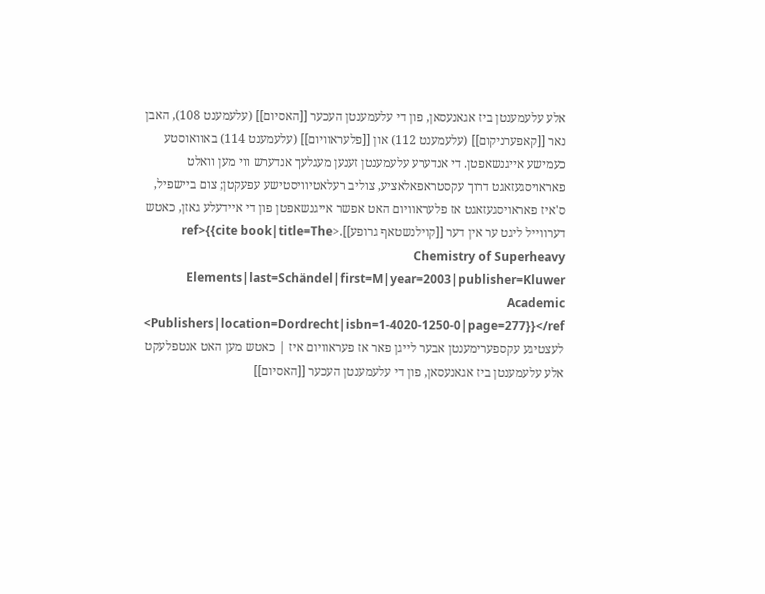אלע עלעמענטן ביז אגאנעסאן, פון די עלעמענטן העכער [[האסיום]] (עלעמענט 108), האבן נאר [[קאפערניקום]] (עלעמענט 112) און [[פלעראוויום]] (עלעמענט 114) באוואוסטע כעמישע אייגנשאפטן. די אנדערע עלעמענטן זענען מעגלעך אנדערש ווי מען וואלט פאראויסגעזאגט דרוך עקסטראפאלאציע, צוליב רעלאטיוויסטישע עפעקטן; צום ביישפיל, ס'איז פאראויסגעזאגט אז פלעראוויום האט אפשר אייגנשאפטן פון די איידעלע גאזן, כאטש דערווייל ליגט ער אין דער [[קוילנשטאף גרופע]].<ref>{{cite book|title=The Chemistry of Superheavy Elements|last=Schändel|first=M|year=2003|publisher=Kluwer Academic Publishers|location=Dordrecht|isbn=1-4020-1250-0|page=277}}</ref> לעצטיגע עקספערימענטן אבער לייגן פאר אז פעראוויום איז | כאטש מען האט אנטפלעקט אלע עלעמענטן ביז אגאנעסאן, פון די עלעמענטן העכער [[האסיום]]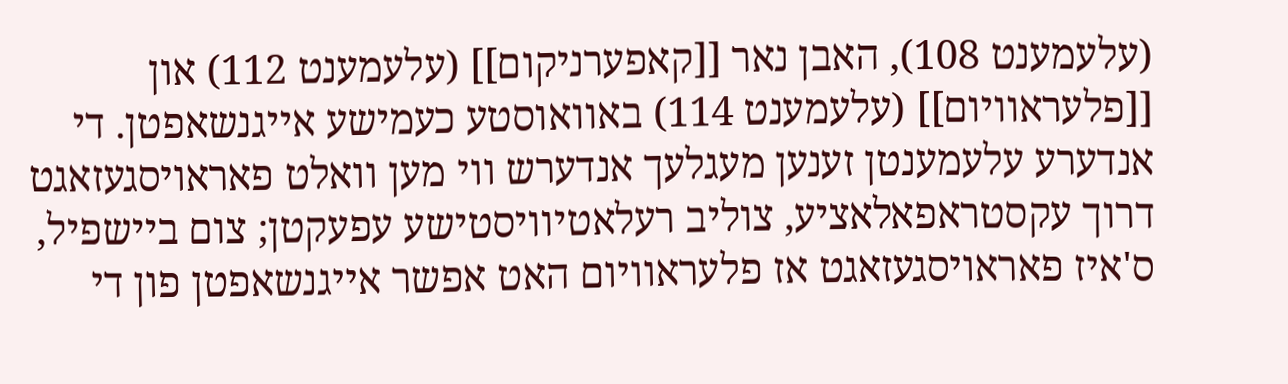(עלעמענט 108), האבן נאר [[קאפערניקום]] (עלעמענט 112) און [[פלעראוויום]] (עלעמענט 114) באוואוסטע כעמישע אייגנשאפטן. די אנדערע עלעמענטן זענען מעגלעך אנדערש ווי מען וואלט פאראויסגעזאגט דרוך עקסטראפאלאציע, צוליב רעלאטיוויסטישע עפעקטן; צום ביישפיל, ס'איז פאראויסגעזאגט אז פלעראוויום האט אפשר אייגנשאפטן פון די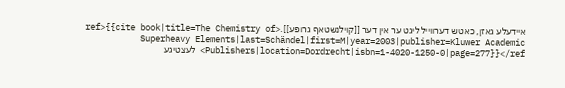איידעלע גאזן, כאטש דערווייל ליגט ער אין דער [[קוילנשטאף גרופע]].<ref>{{cite book|title=The Chemistry of Superheavy Elements|last=Schändel|first=M|year=2003|publisher=Kluwer Academic Publishers|location=Dordrecht|isbn=1-4020-1250-0|page=277}}</ref> לעצטיגע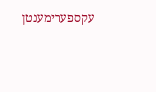עקספערימענטן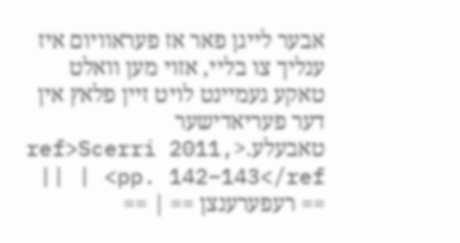אבער לייגן פאר אז פעראוויום איז ענליך צו בליי, אזוי מען וואלט טאקע געמיינט לויט זיין פלאץ אין דער פעריאדישער טאבעלע.<ref>Scerri 2011, pp. 142–143</ref> | ||
== רעפערענצן == | ==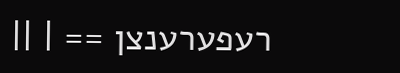רעפערענצן == | ||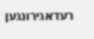רעדאגירונגען